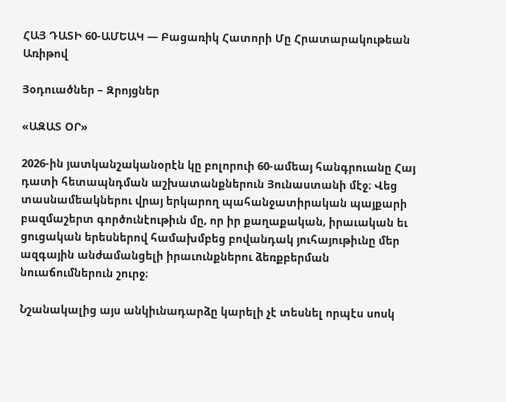ՀԱՅ ԴԱՏԻ 60-ԱՄԵԱԿ — Բացառիկ Հատորի Մը Հրատարակութեան Առիթով

Յօդուածներ – Զրոյցներ

«ԱԶԱՏ ՕՐ»

2026-ին յատկանշականօրէն կը բոլորուի 60-ամեայ հանգրուանը Հայ դատի հետապնդման աշխատանքներուն Յունաստանի մէջ։ Վեց տասնամեակներու վրայ երկարող պահանջատիրական պայքարի բազմաշերտ գործունէութիւն մը, որ իր քաղաքական, իրաւական եւ ցուցական երեսներով համախմբեց բովանդակ յուհայութիւնը մեր ազգային անժամանցելի իրաւունքներու ձեռքբերման նուաճումներուն շուրջ։

Նշանակալից այս անկիւնադարձը կարելի չէ տեսնել որպէս սոսկ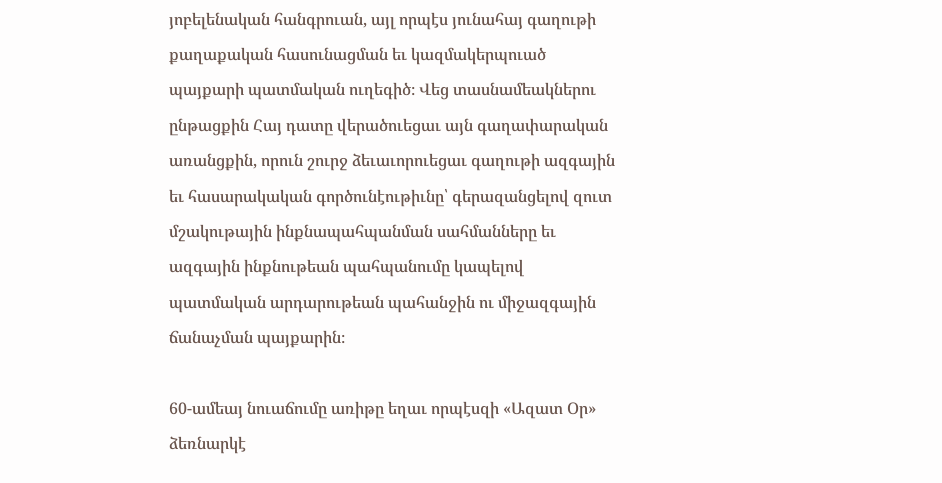յոբելենական հանգրուան, այլ որպէս յունահայ գաղութի քաղաքական հասունացման եւ կազմակերպուած պայքարի պատմական ուղեգիծ։ Վեց տասնամեակներու ընթացքին Հայ դատը վերածուեցաւ այն գաղափարական առանցքին, որուն շուրջ ձեւաւորուեցաւ գաղութի ազգային եւ հասարակական գործունէութիւնը՝ գերազանցելով զուտ մշակութային ինքնապահպանման սահմանները եւ ազգային ինքնութեան պահպանումը կապելով պատմական արդարութեան պահանջին ու միջազգային ճանաչման պայքարին։

60-ամեայ նուաճումը առիթը եղաւ որպէսզի «Ազատ Օր» ձեռնարկէ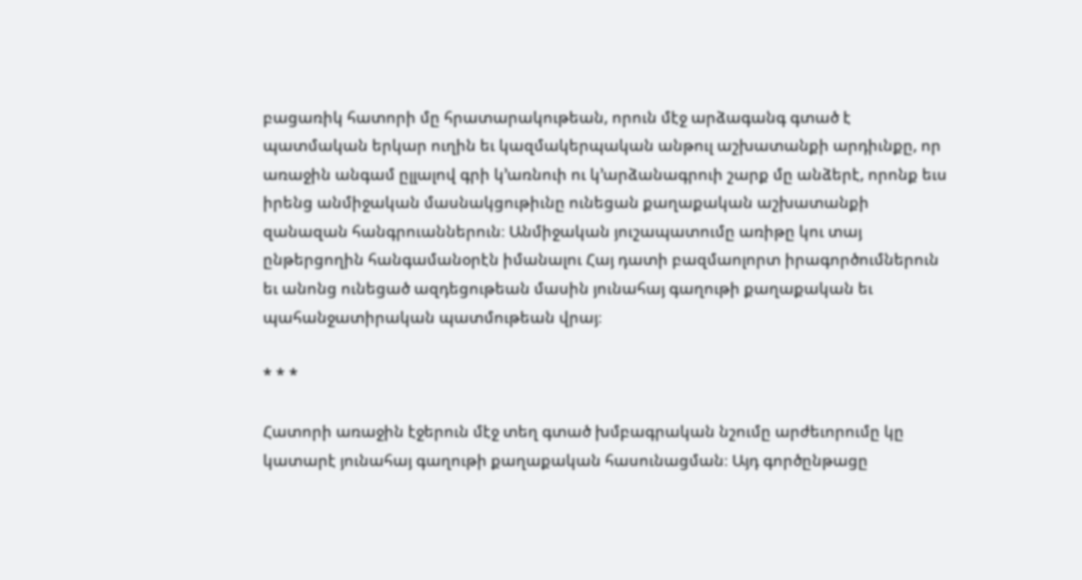բացառիկ հատորի մը հրատարակութեան, որուն մէջ արձագանգ գտած է պատմական երկար ուղին եւ կազմակերպական անթուլ աշխատանքի արդիւնքը, որ առաջին անգամ ըլլալով գրի կ՚առնուի ու կ՚արձանագրուի շարք մը անձերէ, որոնք եւս իրենց անմիջական մասնակցութիւնը ունեցան քաղաքական աշխատանքի զանազան հանգրուաններուն։ Անմիջական յուշապատումը առիթը կու տայ ընթերցողին հանգամանօրէն իմանալու Հայ դատի բազմաոլորտ իրագործումներուն եւ անոնց ունեցած ազդեցութեան մասին յունահայ գաղութի քաղաքական եւ պահանջատիրական պատմութեան վրայ։

* * *

Հատորի առաջին էջերուն մէջ տեղ գտած խմբագրական նշումը արժեւորումը կը կատարէ յունահայ գաղութի քաղաքական հասունացման։ Այդ գործընթացը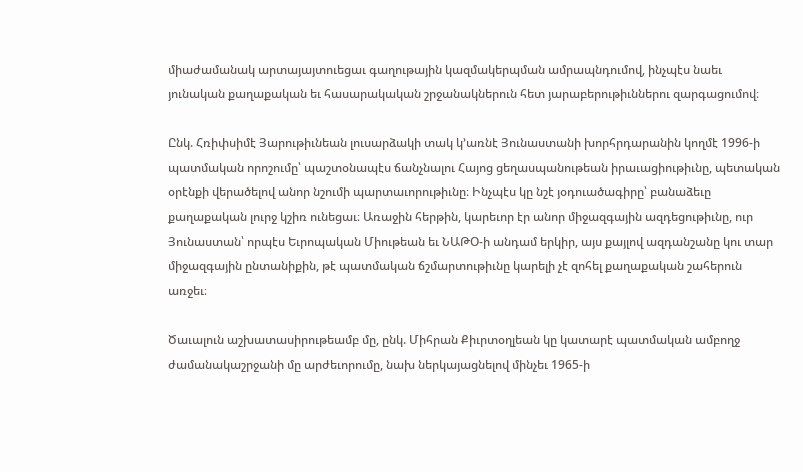միաժամանակ արտայայտուեցաւ գաղութային կազմակերպման ամրապնդումով, ինչպէս նաեւ յունական քաղաքական եւ հասարակական շրջանակներուն հետ յարաբերութիւններու զարգացումով։

Ընկ. Հռիփսիմէ Յարութիւնեան լուսարձակի տակ կ՚առնէ Յունաստանի խորհրդարանին կողմէ 1996-ի պատմական որոշումը՝ պաշտօնապէս ճանչնալու Հայոց ցեղասպանութեան իրաւացիութիւնը, պետական օրէնքի վերածելով անոր նշումի պարտաւորութիւնը։ Ինչպէս կը նշէ յօդուածագիրը՝ բանաձեւը քաղաքական լուրջ կշիռ ունեցաւ։ Առաջին հերթին, կարեւոր էր անոր միջազգային ազդեցութիւնը, ուր Յունաստան՝ որպէս Եւրոպական Միութեան եւ ՆԱԹՕ-ի անդամ երկիր, այս քայլով ազդանշանը կու տար միջազգային ընտանիքին, թէ պատմական ճշմարտութիւնը կարելի չէ զոհել քաղաքական շահերուն առջեւ։

Ծաւալուն աշխատասիրութեամբ մը, ընկ. Միհրան Քիւրտօղլեան կը կատարէ պատմական ամբողջ ժամանակաշրջանի մը արժեւորումը, նախ ներկայացնելով մինչեւ 1965-ի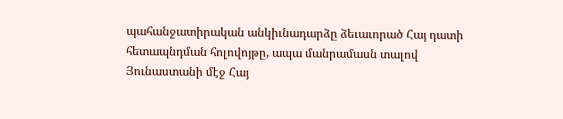պահանջատիրական անկիւնադարձը ձեւաւորած Հայ դատի հետապնդման հոլովոյթը, ապա մանրամասն տալով Յունաստանի մէջ Հայ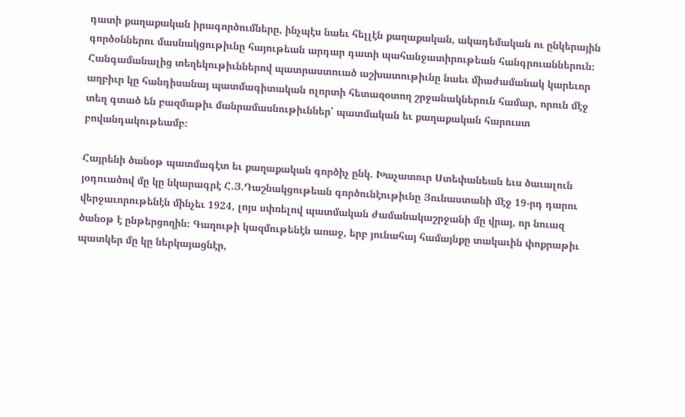դատի քաղաքական իրագործումները, ինչպէս նաեւ հելլէն քաղաքական, ակադեմական ու ընկերային գործօններու մասնակցութիւնը հայութեան արդար դատի պահանջատիրութեան հանգրուաններուն։ Հանգամանալից տեղեկութիւններով պատրաստուած աշխատութիւնը նաեւ միաժամանակ կարեւոր աղբիւր կը հանդիսանայ պատմագիտական ոլորտի հետազօտող շրջանակներուն համար, որուն մէջ տեղ գտած են բազմաթիւ մանրամասնութիւններ՝ պատմական եւ քաղաքական հարուստ բովանդակութեամբ։

Հայրենի ծանօթ պատմագէտ եւ քաղաքական գործիչ ընկ. Խաչատուր Ստեփանեան եւս ծաւալուն յօդուածով մը կը նկարագրէ Հ.Յ.Դաշնակցութեան գործունէութիւնը Յունաստանի մէջ 19-րդ դարու վերջաւորութենէն մինչեւ 1924, լոյս սփռելով պատմական ժամանակաշրջանի մը վրայ, որ նուազ ծանօթ է ընթերցողին։ Գաղութի կազմութենէն առաջ, երբ յունահայ համայնքը տակաւին փոքրաթիւ պատկեր մը կը ներկայացնէր,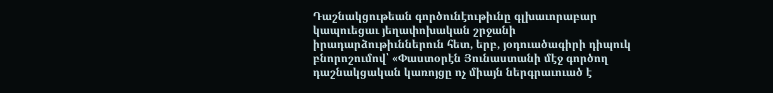Դաշնակցութեան գործունէութիւնը գլխաւորաբար կապուեցաւ յեղափոխական շրջանի իրադարձութիւններուն հետ, երբ, յօդուածագիրի դիպուկ բնորոշումով՝ «Փաստօրէն Յունաստանի մէջ գործող դաշնակցական կառոյցը ոչ միայն ներգրաւուած է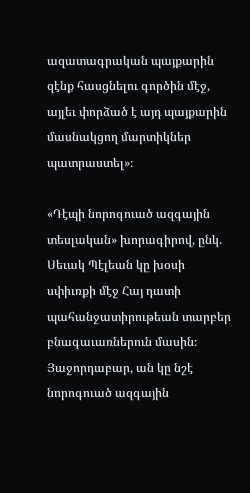ազատագրական պայքարին զէնք հասցնելու գործին մէջ, այլեւ փորձած է այդ պայքարին մասնակցող մարտիկներ պատրաստել»։

«Դէպի նորոգուած ազգային տեսլական» խորագիրով, ընկ. Սեւակ Պէլեան կը խօսի սփիւռքի մէջ Հայ դատի պահանջատիրութեան տարբեր բնագաւառներուն մասին։ Յաջորդաբար, ան կը նշէ նորոգուած ազգային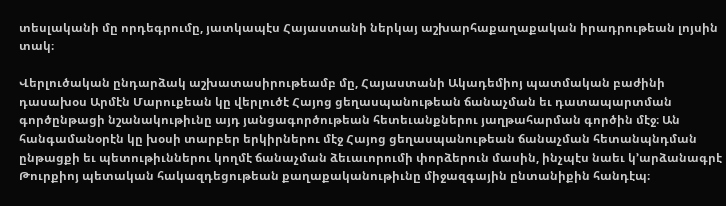տեսլականի մը որդեգրումը, յատկապէս Հայաստանի ներկայ աշխարհաքաղաքական իրադրութեան լոյսին տակ։

Վերլուծական ընդարձակ աշխատասիրութեամբ մը, Հայաստանի Ակադեմիոյ պատմական բաժինի դասախօս Արմէն Մարուքեան կը վերլուծէ Հայոց ցեղասպանութեան ճանաչման եւ դատապարտման գործընթացի նշանակութիւնը այդ յանցագործութեան հետեւանքներու յաղթահարման գործին մէջ։ Ան հանգամանօրէն կը խօսի տարբեր երկիրներու մէջ Հայոց ցեղասպանութեան ճանաչման հետանպնդման ընթացքի եւ պետութիւններու կողմէ ճանաչման ձեւաւորումի փորձերուն մասին, ինչպէս նաեւ կ’արձանագրէ Թուրքիոյ պետական հակազդեցութեան քաղաքականութիւնը միջազգային ընտանիքին հանդէպ։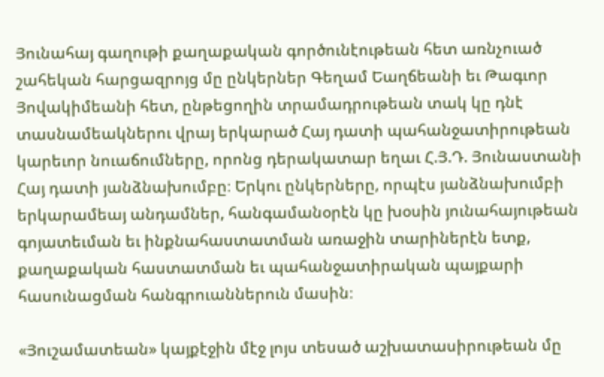Յունահայ գաղութի քաղաքական գործունէութեան հետ առնչուած շահեկան հարցազրոյց մը ընկերներ Գեղամ Եաղճեանի եւ Թագւոր Յովակիմեանի հետ, ընթեցողին տրամադրութեան տակ կը դնէ տասնամեակներու վրայ երկարած Հայ դատի պահանջատիրութեան կարեւոր նուաճումները, որոնց դերակատար եղաւ Հ.Յ.Դ. Յունաստանի Հայ դատի յանձնախումբը։ Երկու ընկերները, որպէս յանձնախումբի երկարամեայ անդամներ, հանգամանօրէն կը խօսին յունահայութեան գոյատեւման եւ ինքնահաստատման առաջին տարիներէն ետք, քաղաքական հաստատման եւ պահանջատիրական պայքարի հասունացման հանգրուաններուն մասին։

«Յուշամատեան» կայքէջին մէջ լոյս տեսած աշխատասիրութեան մը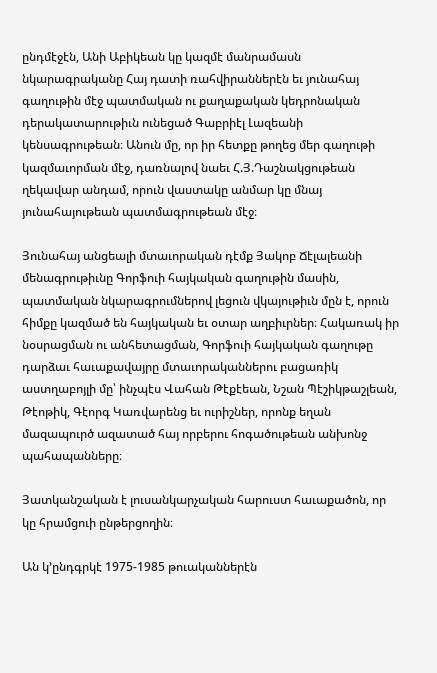ընդմէջէն, Անի Աբիկեան կը կազմէ մանրամասն նկարագրականը Հայ դատի ռահվիրաններէն եւ յունահայ գաղութին մէջ պատմական ու քաղաքական կեդրոնական դերակատարութիւն ունեցած Գաբրիէլ Լազեանի կենսագրութեան։ Անուն մը, որ իր հետքը թողեց մեր գաղութի կազմաւորման մէջ, դառնալով նաեւ Հ.Յ.Դաշնակցութեան ղեկավար անդամ, որուն վաստակը անմար կը մնայ յունահայութեան պատմագրութեան մէջ։

Յունահայ անցեալի մտաւորական դէմք Յակոբ Ճէլալեանի մենագրութիւնը Գորֆուի հայկական գաղութին մասին, պատմական նկարագրումներով լեցուն վկայութիւն մըն է, որուն հիմքը կազմած են հայկական եւ օտար աղբիւրներ։ Հակառակ իր նօսրացման ու անհետացման, Գորֆուի հայկական գաղութը դարձաւ հաւաքավայրը մտաւորականներու բացառիկ աստղաբոյլի մը՝ ինչպէս Վահան Թէքէեան, Նշան Պէշիկթաշլեան, Թէոթիկ, Գէորգ Կառվարենց եւ ուրիշներ, որոնք եղան մազապուրծ ազատած հայ որբերու հոգածութեան անխոնջ պահապանները։

Յատկանշական է լուսանկարչական հարուստ հաւաքածոն, որ կը հրամցուի ընթերցողին։

Ան կ՚ընդգրկէ 1975-1985 թուականներէն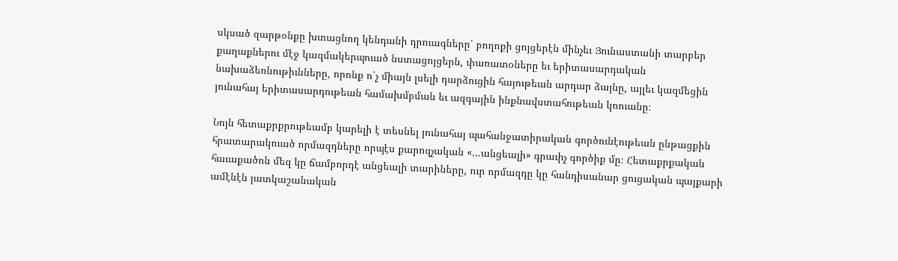սկսած զարթօնքը խտացնող կենդանի դրուագները՝ բողոքի ցոյցերէն մինչեւ Յունաստանի տարբեր քաղաքներու մէջ կազմակերպուած նստացոյցերն, փառատօները եւ երիտասարդական նախաձեռնութիւնները, որոնք ո՛չ միայն լսելի դարձուցին հայութեան արդար ձայնը, այլեւ կազմեցին յունահայ երիտասարդութեան համախմբման եւ ազգային ինքնավստահութեան կռուանը։

Նոյն հետաքրքրութեամբ կարելի է տեսնել յունահայ պահանջատիրական գործունէութեան ընթացքին հրատարակուած որմազդները որպէս քարոզչական «…անցեալի» գրաւիչ գործիք մը։ Հետաքրքական հաւաքածոն մեզ կը ճամբորդէ անցեալի տարիները, ուր որմազդը կը հանդիսանար ցուցական պայքարի ամէնէն յատկաշանական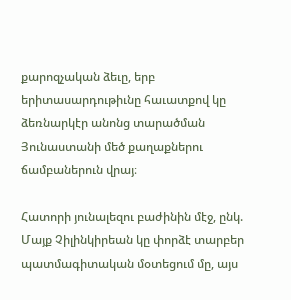քարոզչական ձեւը, երբ երիտասարդութիւնը հաւատքով կը ձեռնարկէր անոնց տարածման Յունաստանի մեծ քաղաքներու ճամբաներուն վրայ։

Հատորի յունալեզու բաժինին մէջ, ընկ. Մայք Չիլինկիրեան կը փորձէ տարբեր պատմագիտական մօտեցում մը, այս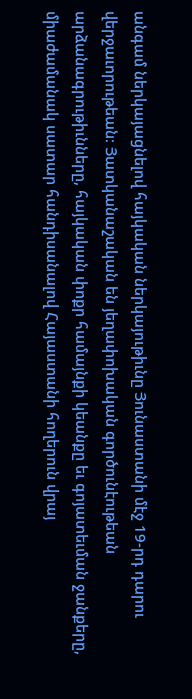անգամ ներկայացնելով հայկական ներկայութիւնը Յունաստանի մէջ 19-րդ դարու վերջաւորութեան։ Յատկանաշական են յեղափոխական գործունէութեան արձանագրութիւնները, հայկական փոքր համայնքի կեանքը եւ գոյատեւման ջանքերը, միաժամանակ սատար հանդիսանալով Հայաստանի հողերուն վրայ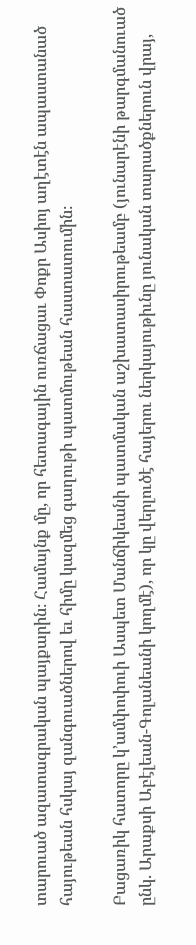տարուած ազատագրական պայքարին։ Համայնք մը, որ հետագային ուռճացաւ Փոքր Ասիոյ աղէտէն ապաստանած հայութեան հսկայ զանգուածներով եւ հիմը կազմեց գաղութի պատմութեան հաստատումին։

Բացառիկ հատորը կ՚ամփոփուի Ասպետ Մանճիկեանի պատմական աշխատասիրութեամբ (յունարէնի թարգմանուած ընկ. Արաքսի Աբէլեան-Գոլանեանի կողմէ), որ կը վերլուծէ հայերու ներկայութիւնը յունական տարածքներուն վրայ,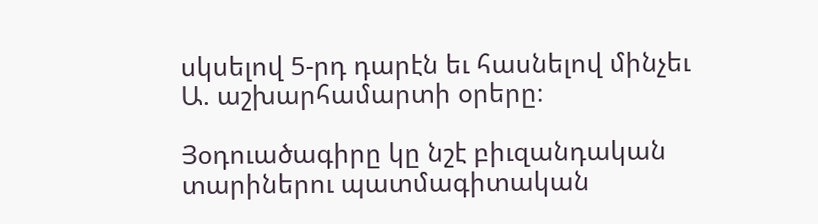սկսելով 5-րդ դարէն եւ հասնելով մինչեւ Ա. աշխարհամարտի օրերը։

Յօդուածագիրը կը նշէ բիւզանդական տարիներու պատմագիտական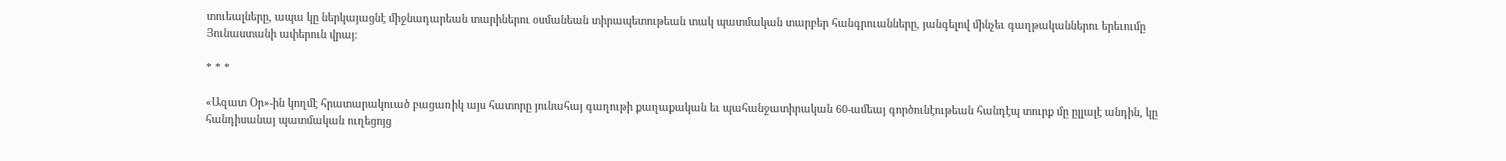տուեալները, ապա կը ներկայացնէ միջնադարեան տարիներու օսմանեան տիրապետութեան տակ պատմական տարբեր հանգրուանները, յանգելով մինչեւ գաղթականներու երեւումը Յունաստանի ափերուն վրայ։

* * *

«Ազատ Օր»-ին կողմէ հրատարակուած բացառիկ այս հատորը յունահայ գաղութի քաղաքական եւ պահանջատիրական 60-ամեայ գործունէութեան հանդէպ տուրք մը ըլլալէ անդին, կը հանդիսանայ պատմական ուղեցոյց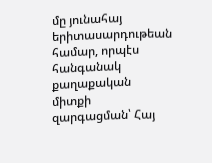մը յունահայ երիտասարդութեան համար, որպէս հանգանակ քաղաքական միտքի զարգացման՝ Հայ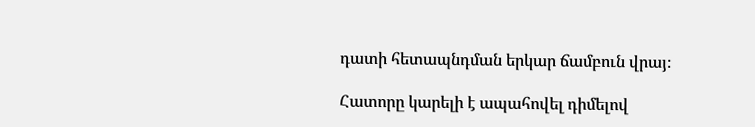դատի հետապնդման երկար ճամբուն վրայ։

Հատորը կարելի է ապահովել դիմելով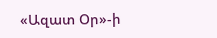«Ազատ Օր»-ի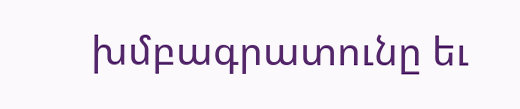խմբագրատունը եւ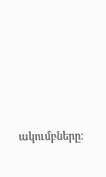ակումբները։